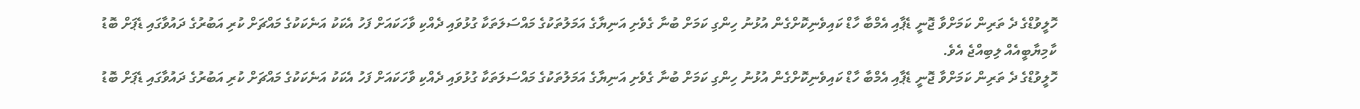ހޮލީވުޑްގެ ދެ ތަރިން ކަމަށްވާ ޖޮނީ ޑެޕާއި އެމްބާ ހާޑް ކައިވެނިކޮށްގެން އުޅުނު ހިންގި ކަމަށް ބުނާ ގެވެށި އަނިޔާގެ އަމަލުތަކުގެ މައްސަލަތަކާ ގުޅުވައި ދެއްކި ވާހަކައަށް ފަހު އެކަކު އަނެކަކުގެ މައްޗަށް ކުރި އަބުރުގެ ދައުވާގައި ޑެޕަށް ބޮޑު ކާމިޔާބީއެއް ލިބިއްޖެ އެވެ.
ހޮލީވުޑްގެ ދެ ތަރިން ކަމަށްވާ ޖޮނީ ޑެޕާއި އެމްބާ ހާޑް ކައިވެނިކޮށްގެން އުޅުނު ހިންގި ކަމަށް ބުނާ ގެވެށި އަނިޔާގެ އަމަލުތަކުގެ މައްސަލަތަކާ ގުޅުވައި ދެއްކި ވާހަކައަށް ފަހު އެކަކު އަނެކަކުގެ މައްޗަށް ކުރި އަބުރުގެ ދައުވާގައި ޑެޕަށް ބޮޑު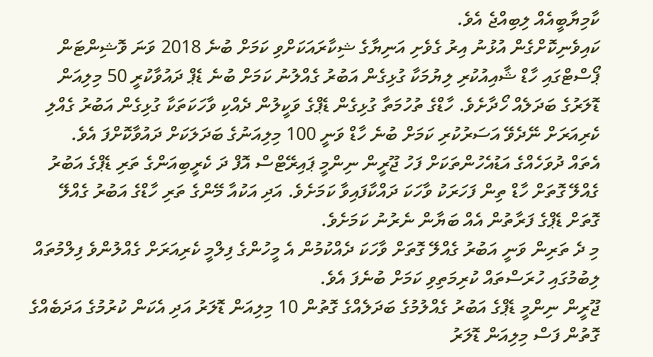ކާމިޔާބީއެއް ލިބިއްޖެ އެވެ.
ކައިވެނިކޮށްގެން އުޅުނު އިރު ގެވެށި އަނިޔާގެ ޝިކާރައަކަށްވި ކަމަށް ބުނެ 2018 ވަނަ ވޮޝިންޓަން ޕޯސްޓްގައި ހާޑް ޝާއިއުކުރި ލިޔުމަކާ ގުޅިގެން އަބުރު ގެއްލުނު ކަމަށް ބުނެ ޑެޕް ދައުވާކުރީ 50 މިލިއަން ޑޮލަރުގެ ބަދަލެއް ހޯދާށެވެ. ހާޑްގެ ތުހުމަތާ ގުޅިގެން ޑެޕްގެ ވަކީލުން ދެއްކި ވާހަކަތަކާ ގުޅިގެން އަބުރު ގެއްލި ކެރިއަރަށް ނޭދެވޭ އަސަރުކުރި ކަމަށް ބުނެ ހާޑް ވަނީ 100 މިލިއަނުގެ ބަދަލަކަށް ދައުވާކޮށްފަ އެވެ.
އެތައް ދުވަހެއްގެ އަޑުއެހުންތަކަށް ފަހު ޖޫރީން ނިންމީ ޕައިރޭޓްސް އޮފް ދަ ކެރީބިއަންގެ ތަރި ޑެޕްގެ އަބުރު ގެއްލޭ ގޮތަށް ހާޑް ތިން ފަހަރަކު ވާހަކަ ދައްކާފައިވާ ކަމަށެވެ. އަދި އަކުއާ މޭންގެ ތަރި ހާޑްގެ އަބުރު ގެއްލޭ ގޮތަށް ޑެޕްގެ ފަރާތުން އެއް ބަޔާން ނެރުނު ކަމަށެވެ.
މި ދެ ތަރިން ވަނީ އަބުރު ގެއްލޭ ގޮތަށް ވާހަކަ ދެއްކުމުން އެ މީހުންގެ ފިލްމީ ކެރިއަރަށް ގެއްލުންވެ ފިލްމުތައް ލިބުމުގައި ހުރަސްތައް ކުރިމަތިވި ކަމަށް ބުނެފަ އެވެ.
ޖޫރީން ނިންމީ ޑެޕްގެ އަބުރު ގެއްލުމުގެ ބަދަލެއްގެ ގޮތުން 10 މިލިއަން ޑޮލަރު އަދި އެކަން ކުރުމުގެ އަދަބެއްގެ ގޮތުން ފަސް މިލިއަން ޑޮލަރު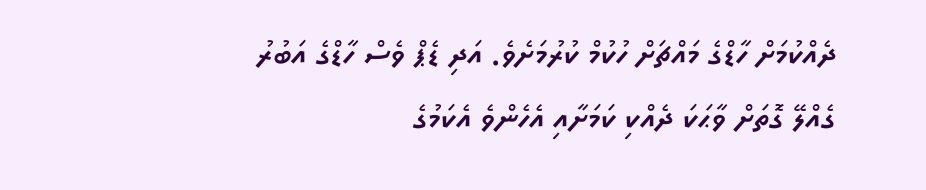ދެއްކުމަށް ހާޑްގެ މައްޗަށް ހުކުމް ކުރުމަށެވެ. އަދި ޑެޕް ވެސް ހާޑްގެ އަބުރު ގެއްލޭ ގޮތަށް ވާޙަކަ ދެއްކި ކަމަށާއި އެހެންވެ އެކަމުގެ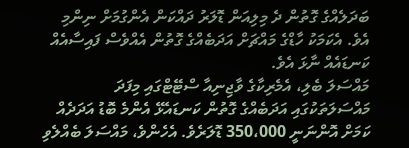ބަދަލެއްގެ ގޮތުން ދެ މިލިއަން ޑޮލަރު ދައްކަން އެންގުމަށް ނިންމި އެވެ. އެކަމަކު ހާޑްގެ މައްޗަށް އަދަބެއްގެ ގޮތުން އެއްވެސް ފައިސާއެއް ކަނޑައެއް ނާޅަ އެވެ.
މައްސަލަ ބެލި، އެމެރިކާގެ ވާޖިނިއާ ސްޓޭޓްގައި މިފަދަ މައްސަލަތަކުގައި އަދަބެއްގެ ގޮތުން ކަނޑައެޅޭ އެންމެ ބޮޑު އަދަދެއް ކަމަށް އޮންނަނީ 350،000 ޑޮލަރެވެ. އެހެންވެ، މައްސަލަ ބެއްލެވި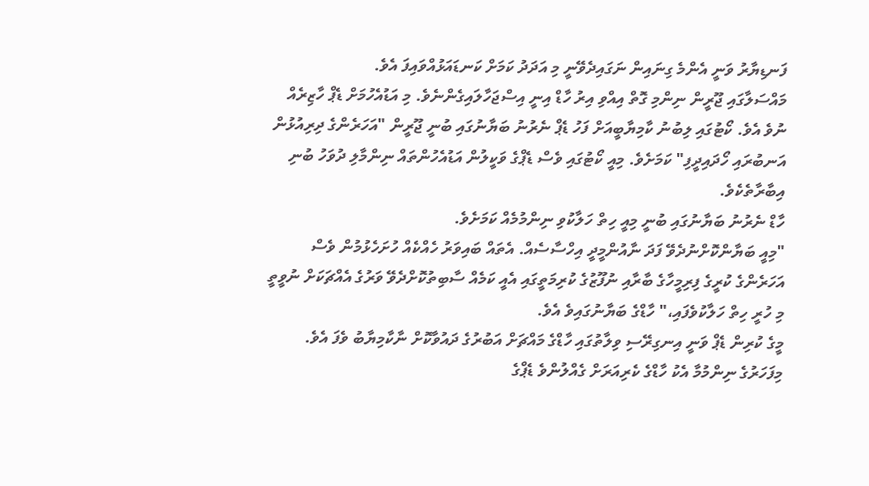ފަނޑިޔާރު ވަނީ އެންމެ ގިނައިން ނަގައިދެވޭނީ މި އަދަދު ކަމަށް ކަނޑައަޅުއްވައިފަ އެވެ.
މައްސަލާގައި ޖޫރީން ނިންމި ގޮތް އިއްވި އިރު ހާޑް އިނީ އިސްޖަހާލައިގެންނެވެ. މި އަޑުއެހުމަށް ޑެޕް ހާޒިރެއް ނުވެ އެވެ. ކޯޓުގައި ލިބުނު ކާމިޔާބީއަށް ފަހު ޑެޕް ނެރުނު ބަޔާނުގައި ބުނީ ޖޫރީން "އަހަރެންގެ ދިރިއުޅުން އަނބުރައި ހޯދައިދީފި" ކަމަށެވެ. މިއީ ކޯޓުގައި ވެސް ޑެޕްގެ ވަކީލުން އަޑުއެހުންތައް ނިންމާލި ދުވަހު ބުނި އިބާރާތެކެވެ.
ހާޑް ނެރުނު ބަޔާނުގައި ބުނީ މިއީ ހިތް ހަލާކުވި ނިންމުމެއް ކަމަށެވެ.
"މިއީ ބަޔާންކޮށްނުދެވޭ ފަދަ ނާއުންމީދީ އިހްސާސެއް. އެތައް ބައިވަރު ހެއްކެއް ހުށަހެޅުމުން ވެސް އަހަރެންގެ ކުރީގެ ފިރިމީހާގެ ބާރާއި ނުފޫޒުގެ ކުރިމަތީގައި އެއީ ކަމެއް ސާބިތުކޮށްދެވޭ ވަރުގެ އެއްޗަކަށް ނުވީތީ މި ހުރީ ހިތް ހަލާކުވެފައި،" ހާޑްގެ ބަޔާނުގައިވެ އެވެ.
މީގެ ކުރިން ޑެޕް ވަނީ އިނގިރޭސި ވިލާތުގައި ހާޑްގެ މައްޗަށް އަބުރުގެ ދައުވާކޮށް ނާކާމިޔާބު ވެފަ އެވެ. މިފަހަރުގެ ނިންމުމާ އެކު ހާޑްގެ ކެރިއަރަށް ގެއްލުންވެ ޑެޕްގެ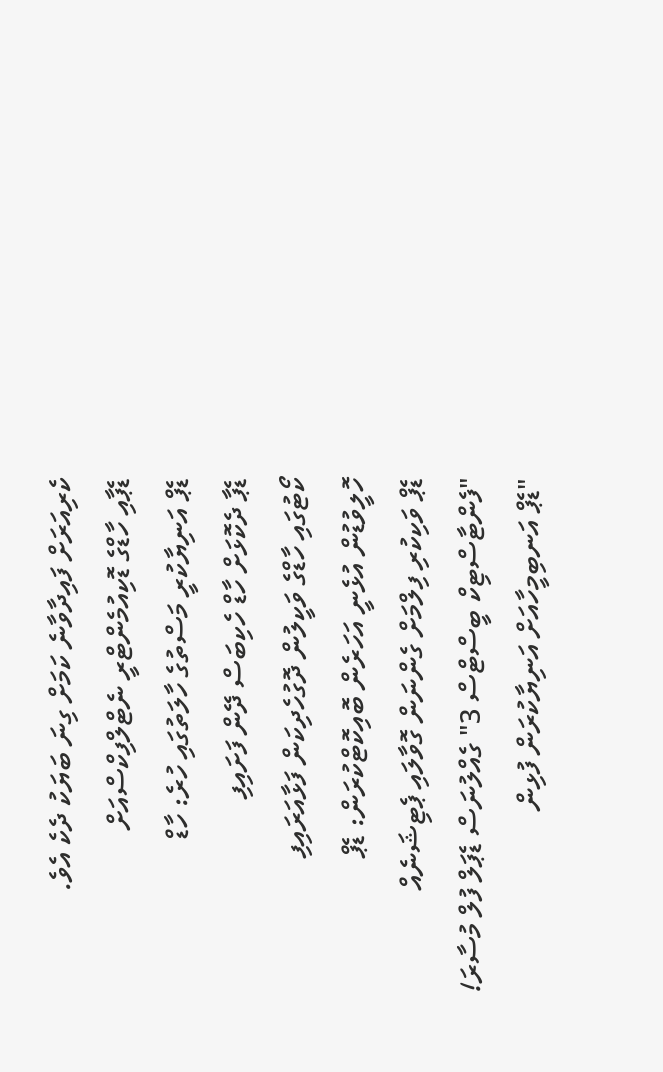ކެރިއަރަށް ފައިދާވާނެ ކަމަށް ގިނަ ބަޔަކު ދެކެ އެވެ.
ޑެޕާއި ހާޑްގެ ޑޮކިއުމެންޓްރީ ނެޓްލްފިކްސްއަށް
ޑެޕް އަނިޔާކުރީ މަސްތުގެ ހާލަތުގައި ހުރެ: ހާޑް
ޑެޕާ ދެކޮޅަށް ހާޑް ހެކިބަސް ދޭން ފަށައިފި
ކޯޓުގައި ހާޑްގެ ވަކީލުން ދޮގުހެދިކަން ފަޅާއަރައިފި
ހޮލީވުޑުން އުޅެނީ އަހަރެން ބޮއިކޮޓްކުރަން: ޑެޕް
ޑެޕް ވަކިކުރި ފިލްމަށް ގެންނަން ގޮވާލައި ޕެޓިޝަނެއް
"ފެންޓާސްޓިކް ބީސްޓްސް 3" ގެއްލުނަސް ޑެޕަލް ފުލް މުސާރަ!
"ޑެޕް އަނބިމީހާއަށް އަނިޔާކުރަން ފުޅިން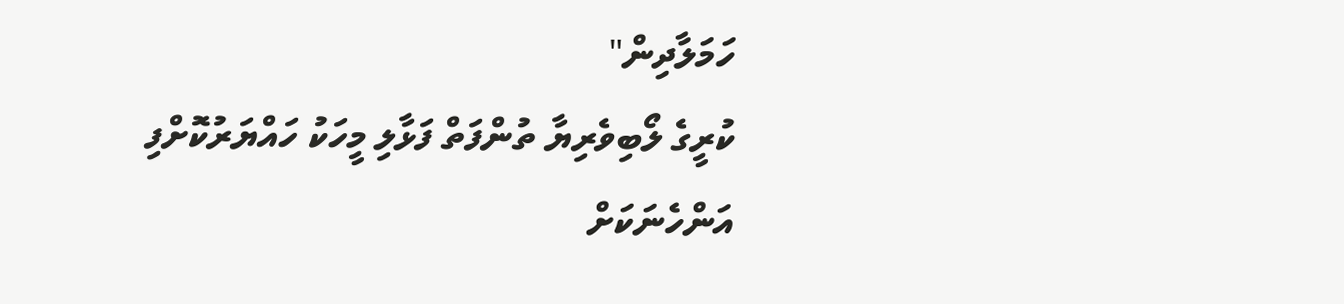ހަމަލާދިން"
ކުރީގެ ލޯބިވެރިޔާ ތުންފަތް ފަޅާލި މީހަކު ހައްޔަރުކޮށްފި
އަންހެނަކަށް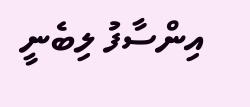އިންސާފު ލިބެނީ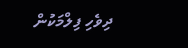ދިވެހި ފިލްމަކުން